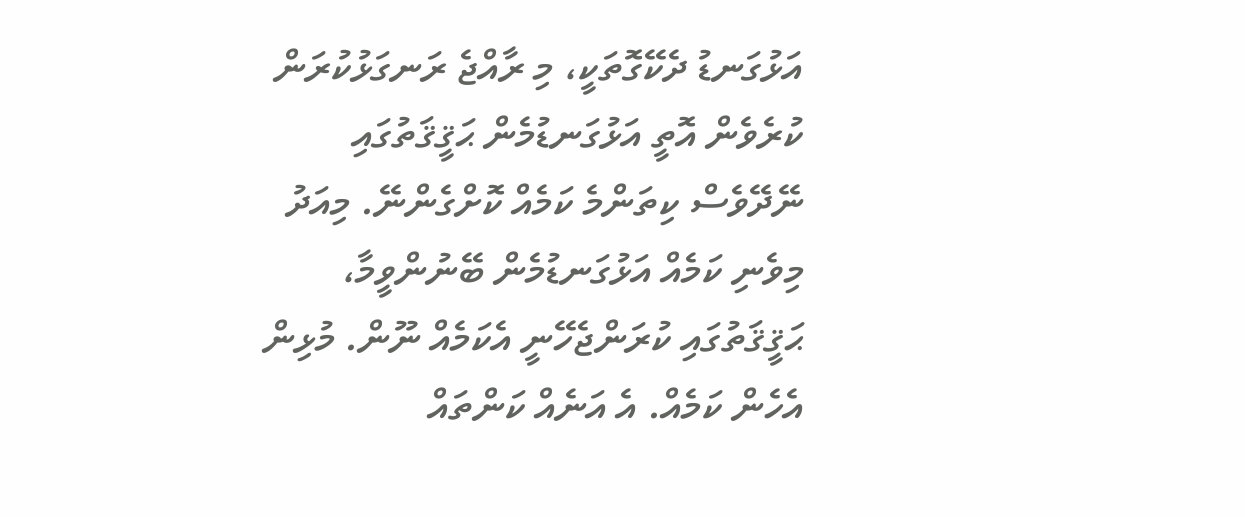އަޅުގަނޑު ދެކޭގޮތަކީ، މި ރާއްޖެ ރަނގަޅުކުރަން ކުރެވެން އޮތީ އަޅުގަނޑުމެން ޙަޤީޤަތުގައި ނޭދޭވެސް ކިތަންމެ ކަމެއް ކޮށްގެންނޭ. މިއަދު މިވެނި ކަމެއް އަޅުގަނޑުމެން ބޭނުންވީމާ، ޙަޤީޤަތުގައި ކުރަންޖެހޭނީ އެކަމެއް ނޫން. މުޅިން އެހެން ކަމެއް. އެ އަނެއް ކަންތައް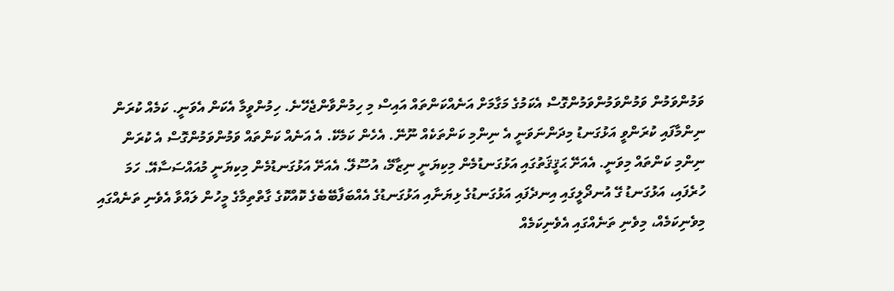ވަމުންވަމުން ވަމުންވަމުންވަމުންގޮސް އެކަމުގެ މަގާމަށް އަނެއްކަންތައް އައިސް މި ހިމުންވާންޖެހޭނެ. ހިމުންވީމާ އެކަން އެވަނީ. ކަމެއް ކުރަން ނިންމާފައި ކުރަންވީ އަޅުގަނޑު މިދަންނަވަނީ އެ ނިންމި ކަންތަކެއް ނޫނޭ. އެހެން ކަމެކޭ. އެ އަނެއް ކަންތައް ވަމުންވަމުންގޮސް އެ ކުރަން ނިންމި ކަންތައް މިވަނީ. އެއަށޭ ޙަޤީޤަތުގައި އަޅުގަނޑުމެން މިކިޔަނީ ނިޒާމޭ، އުސޫލޭ. އެއަށޭ އަޅުގަނޑުމެން މިކިޔަނީ މުއައްސަސާއޭ. ހަމަ ހުރެފައި، އަޅުގަނޑު ގޭ އުނދޯލީގައި އިނދެފައި އަޅުގަނޑުގެ ޅިޔަނާއި އަޅުގަނޑުގެ އެއްބަފާބޭބެގެ ކޮއްކޮގެ ގާތްތިމާގެ މީހުން ލައްވާ އެވެނި ތަނެއްގައި މިވެނިކަމެއް، މިވެނި ތަނެއްގައި އެވެނިކަމެއް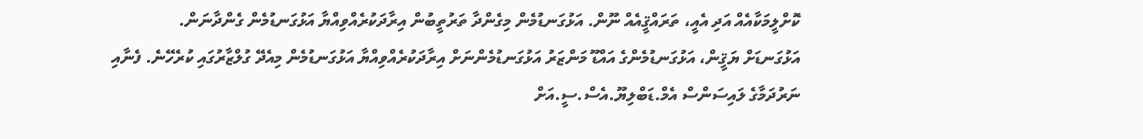ކޮށްލީމަކާއެއް އަދި އެއީ، ތަރައްޤީއެއް ނޫން. އަޅުގަނޑުމެން މިގެންދާ ތަރުތީބުން އިރާދަކުރެއްވިއްޔާ އަޅުގަނޑުމެން ގެންދާނަން.
އަޅުގަނޑަށް ޔަޤީން، އަޅުގަނޑުމެންގެ އައްޑޫ މަންޒަރު އަޅުގަނޑުމެންނަށް އިރާދަކުރެއްވިއްޔާ އަޅުގަނޑުމެން މިއެދޭ ގުލްޒާރުގައި ކުރެހޭނެ. ފެނާއި ނަރުދަމާގެ ލައިސަންސް އެމް.ޑަބްލިޔޫ.އެސް.ސީ.އަށް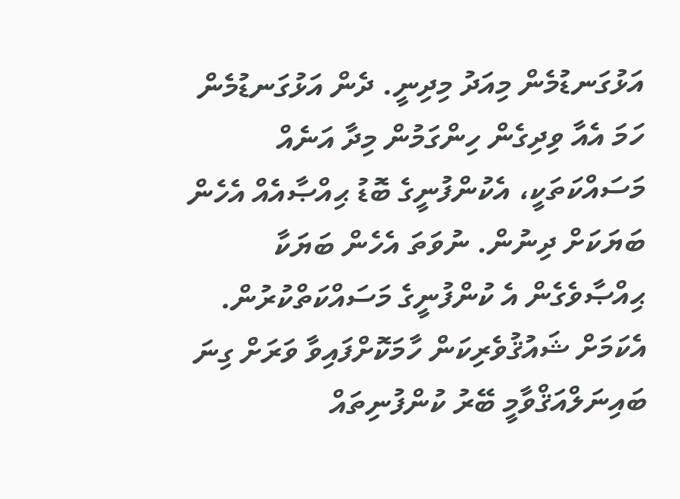އަޅުގަނޑުމެން މިއަދު މިދިނީ. ދެން އަޅުގަނޑުމެން ހަމަ އެއާ ވިދިގެން ހިންގަމުން މިދާ އަނެއް މަސައްކަތަކީ، އެކުންފުނީގެ ބޮޑު ޙިއްޞާއެއް އެހެން ބަޔަކަށް ދިނުން. ނުވަތަ އެހެން ބަޔަކާ ޙިއްޞާވެގެން އެ ކުންފުނީގެ މަސައްކަތްކުރުން. އެކަމަށް ޝައުޤުވެރިކަން ހާމަކޮށްފައިވާ ވަރަށް ގިނަ ބައިނަލްއަޤްވާމީ ބޭރު ކުންފުނިތައް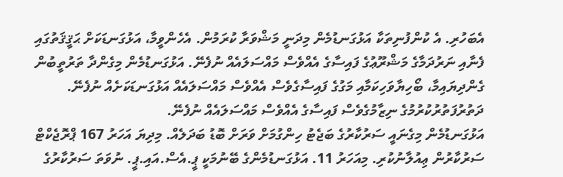އެބަހުރި. އެ ކުންފުނިތަކާ އަޅުގަނޑުމެން މިދަނީ މަޝްވަރާ ކުރަމުން. އެހެންވީމާ، އަޅުގަނޑަކަށް ޙަޤީޤަތުގައި ފެނާއި ނަރުދަމާގެ މަޝްރޫޢުގެ ފައިސާގެ އެއްވެސް މައްސަލައެއް ނުފެނޭ. އަޅުގަނޑުމެން މިގެންދާ ތަރުތީބުން ގެންދިޔައިމާ، ބޯހިޔާވަހިކަމާއި މަގުގެ ފައިސާގެވެސް އެއްވެސް މައްސަލައެއް އަޅުގަނޑަކަށެއް ނުފެނޭ. ދަތުރުފަތުރުކުރުމުގެ ނިޒާމުގެވެސް ފައިސާގެ އެއްވެސް މައްސަލައެއް ނުފެނޭ.
އަޅުގަނޑުމެން މިގެނައީ ސަރުކާރުގެ ބަޖެޓު ހިންގުމަށް ވަރަށް ބޮޑު ބަދަލެއް. މިދިޔަ އަހަރު 167 ޕްރޮޖެކްޓް ސަރުކާރުން ޢިއުލާނުކުރި. މިއަހަރު 11. އަޅުގަނޑުމެންގެ ބޭނުމަކީ ޕީ.އެސް.އައި.ޕީ. ނުވަތަ ސަރުކާރުގެ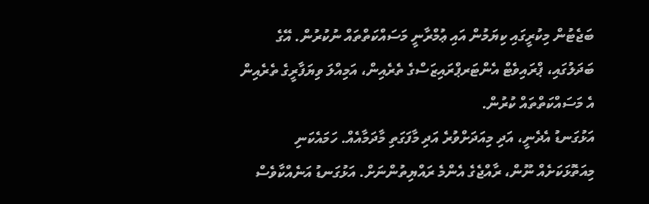ބަޖެޓުން މިކުރީގައި ކިޔަމުން އައި ޢުމްރާނީ މަސައްކަތްތައް ނުކުރުން. އޭގެ ބަދަލުގައި، ޕްރައިވެޓް އެންޓަރޕްރައިޒަސްގެ ތެރެއިން، އަމިއްލަ ވިޔަފާރީގެ ތެރެއިން އެ މަސައްކަތްތައް ކުރުން.
އަޅުގަނޑު އެދެނީ، އަދި މިއަދަށްވުރެ އަދި މާފަގަތި މާދަމާއެއް. ހަމައެކަނި މިއަތޮޅަކަށެއް ނޫން، ރާއްޖެގެ އެންމެ ރައްޔިތުންނަށް. އަޅުގަނޑު އަނެއްކާވެސް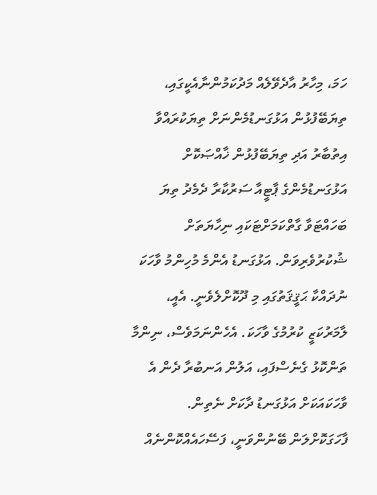ހަމަ، މިހާރު އާދެވޭލެއް މަދުކަމުންނާއެކީގައި، ތިޔަބޭފުޅުން އަޅުގަނޑުމެންނަށް ތިޔަކުރައްވާ އިތުބާރު އަދި ތިޔަބޭފުޅުން ޚާއްޞަކޮށް އަޅުގަނޑުމެންގެ ޕާޓީއާ ސަރުކާރާ ދެމެދު ތިޔަ ބަހައްޓަވާ ގާތްކަމަށްޓަކައި ނިހާޔަތަށް ޝުކުރުވެރިވަން. އަޅުގަނޑު އެންމެ މުހިންމު ވާހަކަ ނުދައްކާ ޙަޤީޤަތުގައި މި ދޫކޮށްލެވެނީ. އެއީ، ލާމަރުކަޒީ ކުރުމުގެ ވާހަކަ. އެހެންނަމަވެސް، ނިންމާ ތަންކޮޅު ގެނެސްފައި، އަލުން އަނބުރާ ދެން އެ ވާހަކައަކަށް އަޅުގަނޑު ދާކަށް ނެތިން.
ފާހަގަކޮށްލަން ބޭނުންވަނީ، ފަސޭހައެއްކޮންނެއް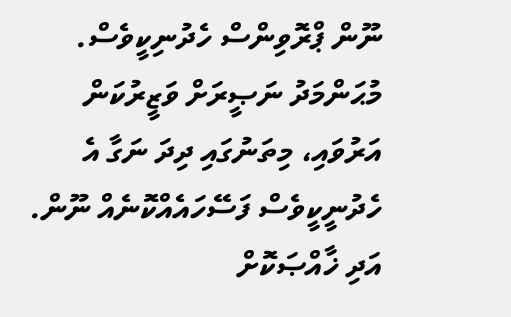ނޫން ޕްރޮވިންސް ހެދުނިކީވެސް. މުޙަންމަދު ނަޞީރަށް ވަޒީރުކަން އަރުވައި، މިތަނުގައި ދިދަ ނަގާ އެ ހެދުނީކީވެސް ފަސޭހައެއްކޮނެއް ނޫން. އަދި ޚާއްޞަކޮށް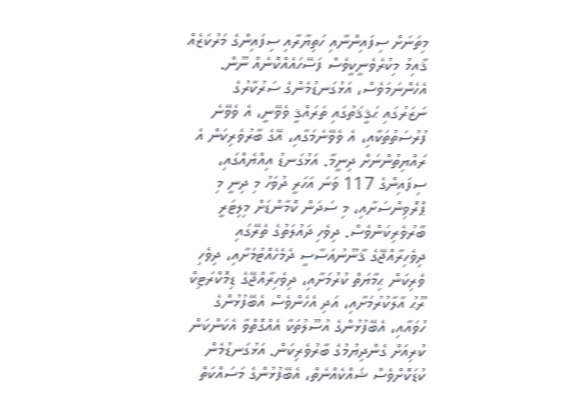މިތަނަށް ސިފައިންނާއި ހަތިޔާރާއި ސިފައިންގެ މަރުކަޒެއް ޤާއިމު މިކުރެވެނީކީވެސް ފަސޭހައެއްކޮނެއް ނޫން. އެހެންނަމަވެސް، އަޅުގަނޑުމެންގެ ސަރުކާރުގެ ނަޒަރުގައި ޙަޤީޤަތުގައި ތަރައްޤީ ވެވޭނީ، އެ ވެވޭނެ ފުރުސަތުތަކާއި، އެ ވެވޭނެމަގާއި، އޭގެ ބާރުވެރިކަން އެ ރައްޔިތުންނަށް ދިނީމާ. އަޅުގަނޑު އިއްޔެއްގައި، ސިފައިންގެ 117 ވަނަ އަހަރީ ދުވަހު މި ދިނީ މި ޕްރޮވިންސަށާއި، މި ސަދަން ކޮމާންޑަށް މިލިޓަރީ ބާރުވެރިކަންވެސް. ދިވެހި ދައުލަތުގެ ތެރޭގައި ދިވެހިރާއްޖޭގެ ޤާނޫނުއަސާސީ ދެމެހެއްޓުމަށާއި، ދިވެހި ވެރިކަން ޙިމާޔަތް ކުރުމަށާއި، ދިވެހިރާއްޖޭގެ ޑިމޮކްރަޓިކް ރޫޙު އާލާކުރުމަށާއި، އަދި އެހެންވެސް އެބޭފުޅުންގެ ހުވައާއި، އެބޭފުޅުންގެ އުސޫލުތަކާ އެއްގޮތްވާ އެކަންކަން ކުރިއަށް ގެންދިޔުމުގެ ބާރުވެރިކަން. އަޅުގަނޑުމެން ކުޑަކޮށްވެސް ޝައްކެއްނެތް، އެބޭފުޅުންގެ މަސައްކަތް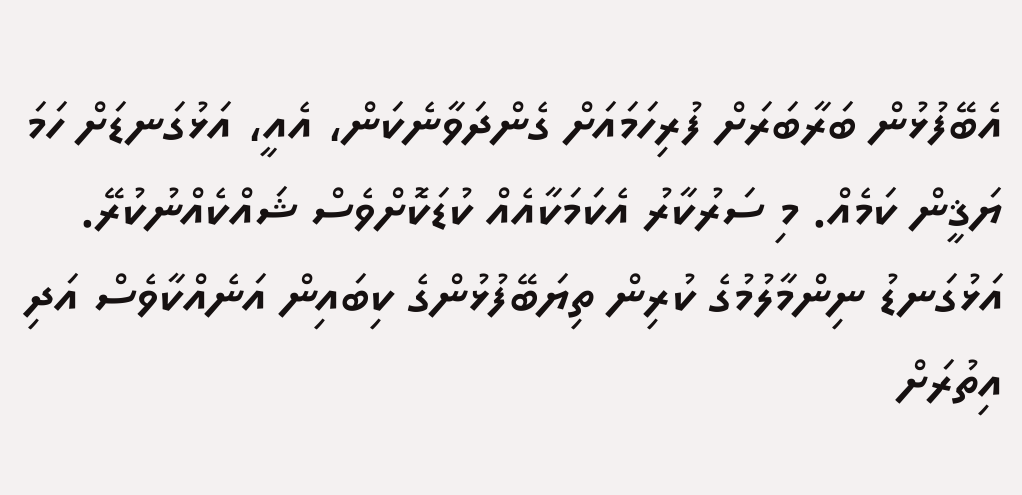އެބޭފުޅުން ބަރާބަރަށް ފުރިހަމައަށް ގެންދަވާނެކަން، އެއީ، އަޅުގަނޑަށް ހަމަ ޔަޤީން ކަމެއް. މި ސަރުކާރު އެކަމަކާއެއް ކުޑަކޮށްވެސް ޝައްކެއްނުކުރޭ.
އަޅުގަނޑު ނިންމާލުމުގެ ކުރިން ތިޔަބޭފުޅުންގެ ކިބައިން އަނެއްކާވެސް އަދި އިތުރަށް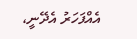އެއްފަހަރު އެދޭނީ،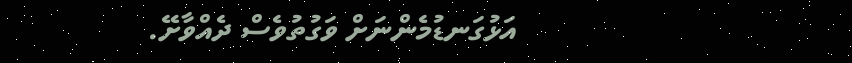އަޅުގަނޑުމެންނަށް ވަގުތުވެސް ދެއްވާށޭ.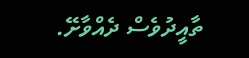ތާއީދުވެސް ދެއްވާށޭ.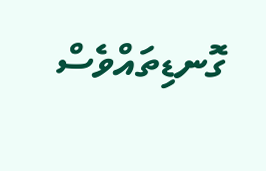ގޮނޑިތައްވެސް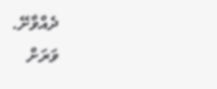ދެއްވާށޭ.
ވަރަށް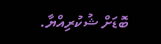ބޮޑަށް ޝުކުރިއްޔާ.